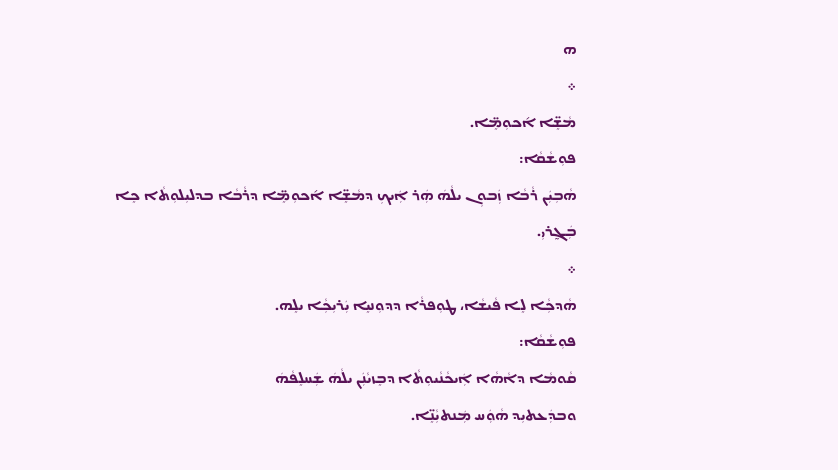ܗ
܀
ܡܵܫܸ̈ܐ ܐ݇ܟܘܼܡܸ̈ܐ.
ܦܘܼܫܵܩܵܐ:
ܗܵܒܼܝܲܢ ܪܵܒܵܐ ܙܲܒܘܼܢ ܝܠܵܗܿ ܗܲܪ ܐܲܝܟܼ ܕܡܵܫܸ̈ܐ ܐ݇ܟܘܼܡܸ̈ܐ ܕܪܵܒܵܐ ܒܕܠܝܼܠܘܼܬܵܐ ܟܸܐ
ܒܲܓ̰ܪܝܼ.
܀
ܗܵܕܟܼܵܐ ܠܸܐ ܦܵܝܫܵܐ، ܛܘܼܦܪܵܐ ܕܕܘܼܢܝܸܐ ܝܲܪܝܼܟܼܵܐ ܝܠܸܗ.
ܦܘܼܫܵܩܵܐ:
ܩܵܘܡܵܐ ܕܐܵܗܵܐ ܐܲܝܟܵܢܵܝܘܼܬܵܐ ܕܒܸܙܝܵܢܲܢ ܝܠܵܗܿ ܫܲܚܠܸܦܵܗܿ
ܘܒܕܲܥܬܝܼܕ ܗܵܘܲܚ ܡܲܢܬܝܼܵܢܸ̈ܐ.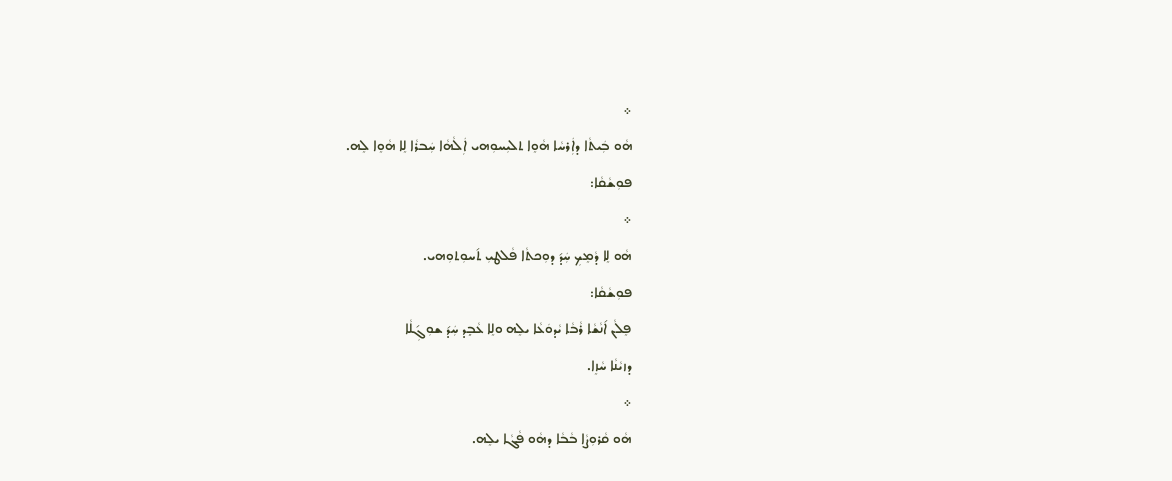܀
ܗܵܘ ܒܲܝܬܵܐ ܕܐܲܪܚܵܐ ܗܵܘܸܐ ܬܠܝܼܚܘܼܗܝ ܐܲܠܵܗܵܐ ܚܲܒܪܵܐ ܠܸܐ ܗܵܘܸܐ ܠܸܗ.
ܦܘܼܫܵܩܵܐ:
܀
ܗܵܘ ܠܸܐ ܕܵܡܸܟܼ ܚܲܕ݇ ܕܘܼܟܬܵܐ ܦܵܠܛܝܼ ܬ݇ܚܘܼܬܘܼܗܝ.
ܦܘܼܫܵܩܵܐ:
ܦܸܠܵܢ ܐ݇ܢܵܫܵܐ ܪܵܒܵܐ ܝܵܕܘܿܥܵܐ ܝܠܸܗ ܘܠܸܐ ܥܵܒܼܸܕ ܚܲܕ݇ ܫܘܼܓܼ݇ܠܵܐ
ܕܙܝܵܢܵܐ ܚܵܙܸܐ.
܀
ܗܵܘ ܩܵܪܘܼܨܵܐ ܒܵܒܵܐ ܕܗܵܘ ܦܵܓܵܐ ܝܠܸܗ.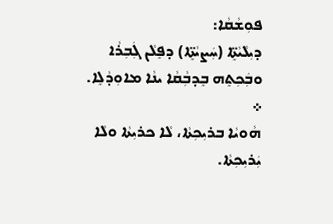ܦܘܼܫܵܩܵܐ:
ܕܝܼܠܵܝܵܬܸ̈ܐ (ܚܲܨܝܵܬܸ̈ܐ) ܕܦܸܠܵܢ ܓܲܒܼܪܵܐ ܘܒܲܟܼܬܸܗ ܒܸܕܒܼܵܩܵܐ ܝܢܵܐ ܡܐܘܼܕܵܠܸܐ.
܀
ܗܵܘܝܵܐ ܒܪܝܼܟܼܬܵܐ، ܠܵܐ ܟܪܝܼܬܵܐ ܘܠܵܐ ܝܲܪܝܼܟܼܬܵܐ.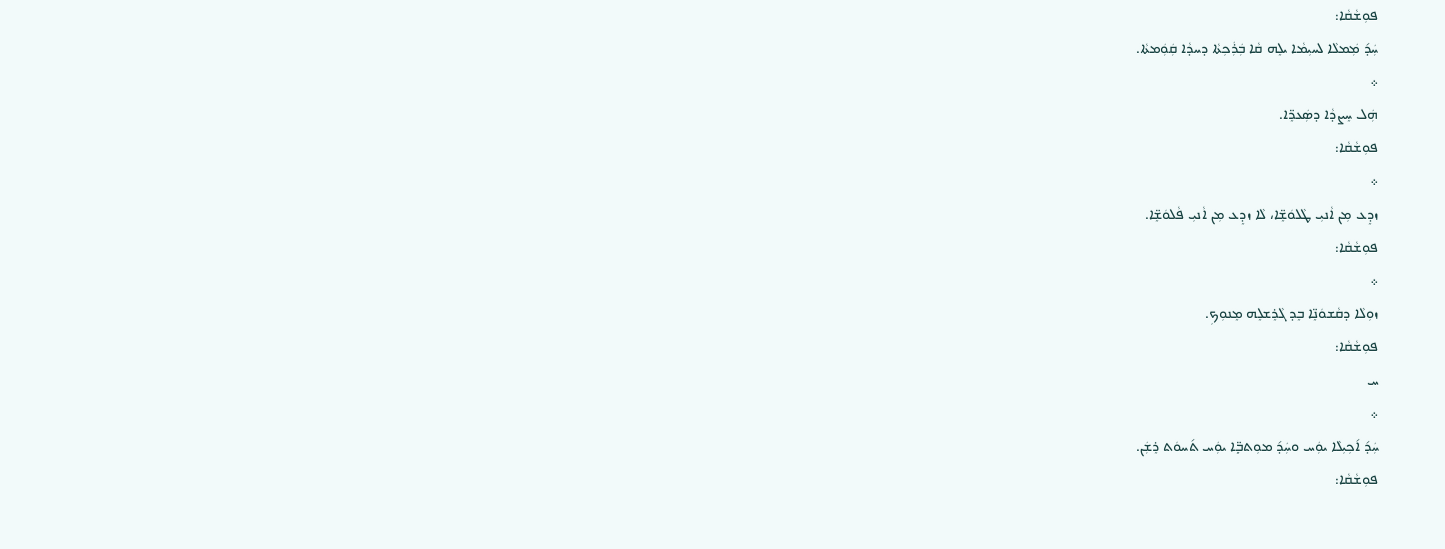ܦܘܼܫܵܩܵܐ:
ܚܲܕ݇ ܡܲܡܠܵܐ ܠܚܝܼܡܵܐ ܝܠܸܗ ܩܵܐ ܒܲܪܲܟܼܬܵܐ ܕܚܕܵܐ ܩܲܘܲܡܬܵܐ.
܀
ܗܲܠ ܚܸܨܕܵܐ ܕܣܲܥܖܸ̈ܐ.
ܦܘܼܫܵܩܵܐ:
܀
ܙܕܸܥ ܡܼܢ ܐܵܢܝܼ ܛܵܠܘܿܫܸ̈ܐ، ܠܵܐ ܙܕܸܥ ܡܼܢ ܐܵܢܝܼ ܦܵܠܘܿܫܸ̈ܐ.
ܦܘܼܫܵܩܵܐ:
܀
ܙܘܼܠܵܐ ܕܩܵܫܘܿܢܸ̈ܐ ܒܸܕ ܓܵܪܸܫܠܸܗ ܡܸܢܘܼܟܼ.
ܦܘܼܫܵܩܵܐ:
ܚ
܀
ܚܲܕ݇ ܐ݇ܟܼܝܼܠܵܐ ܝܘܲܚ ܘܚܲܕ݇ ܡܘܼܬܒܼܸ̈ܐ ܝܘܲܚ ܬ݇ܚܘܿܬ ܪܸܫܲܢ.
ܦܘܼܫܵܩܵܐ: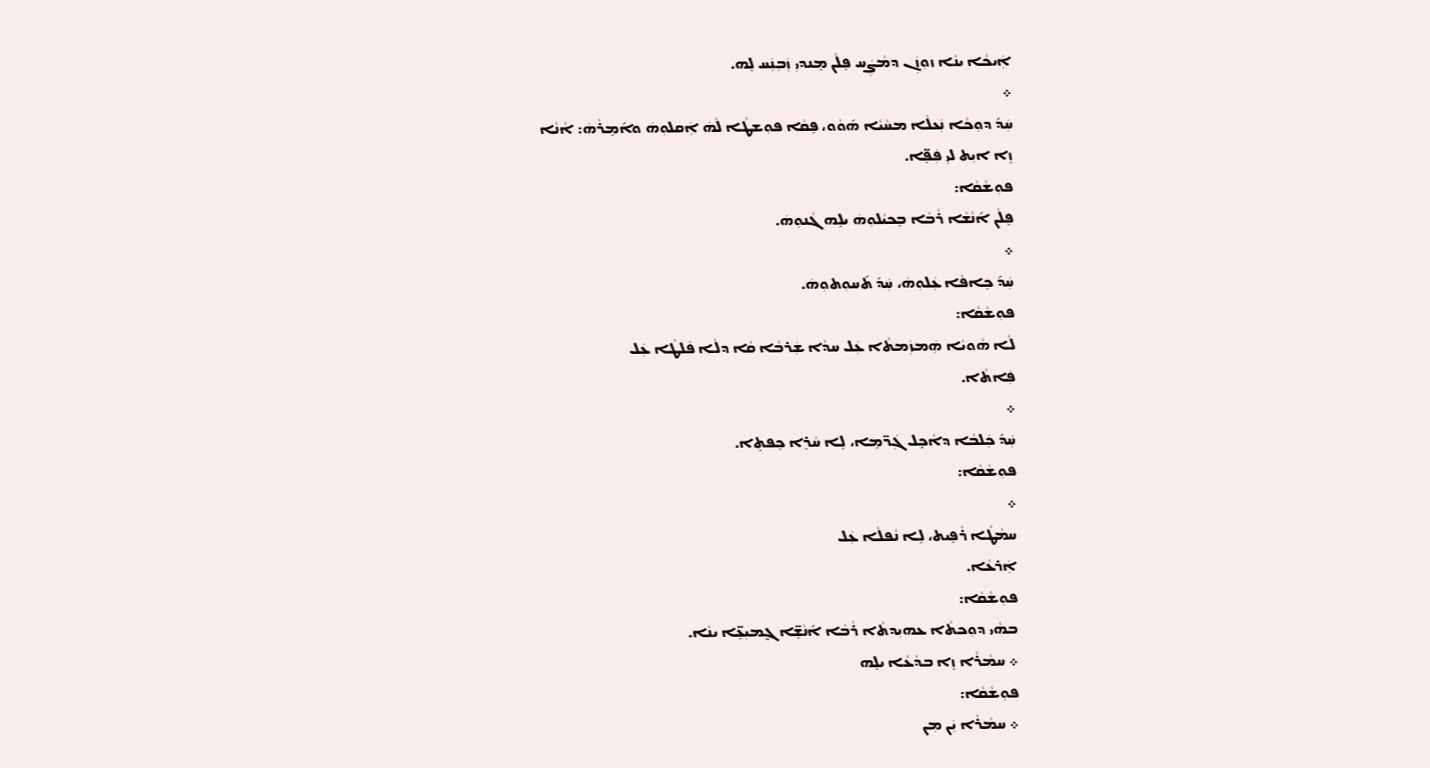ܐܲܝܟܵܐ ܝܢܵܐ ܙܘܼܙܲܢ ܕܡܵܨܲܚ ܦܸܠܵܢ ܡܸܢܕܝܼ ܙܲܒܼܢܲܚ ܠܸܗ.
܀
ܚܲܕ݇ ܕܘܼܟܵܐ ܢܲܥܠܵܐ ܡܚܵܝܵܐ ܗ݇ܘܵܘ، ܦܸܩܵܐ ܦܘܼܫܛܵܐ ܠܵܗܿ ܐܲܩܠܘܼܗܿ ܘܐ݇ܡܸܪܵܗܿ: ܐܵܢܵܐ
ܙܸܐ ܐܝܼܬ ܠܝܼ ܦܲܦܸ̈ܐ.
ܦܘܼܫܵܩܵܐ:
ܦܸܠܵܢ ܐ݇ܢܵܫܵܐ ܪܵܒܵܐ ܒܸܟܝܵܠܘܼܗܿ ܝܠܸܗ ܓܵܢܘܼܗܿ.
܀
ܚܲܕ݇ ܟܸܐܦܵܐ ܥܲܠܘܼܗܿ، ܚܲܕ݇ ܬ݇ܚܘܼܬܘܼܗܿ.
ܦܘܼܫܵܩܵܐ:
ܠܵܐ ܗܵܘܝܵܐ ܗܲܡܙܲܡܬܵܐ ܥܲܠ ܚܕܵܐ ܫܲܪܒܵܐ ܩܵܐ ܕܠܵܐ ܦܵܠܛܵܐ ܥܲܠ
ܦܲܐܬܵܐ.
܀
ܚܲܕ݇ ܟܲܠܒܵܐ ܕܐܵܟܼܸܠ ܓܲܖ̈ܡܸܐ، ܠܸܐ ܚܵܪܸܐ ܟܸܦܬܸܐ.
ܦܘܼܫܵܩܵܐ:
܀
ܚܡܵܛܵܐ ܪܵܦܸܝܬ، ܠܸܐ ܢܵܦܠܵܐ ܥܲܠ
ܐܲܪܥܵܐ.
ܦܘܼܫܵܩܵܐ:
ܒܗܵܝ ܕܘܼܟܬܵܐ ܥܗܝܼܕܬܵܐ ܪܵܒܵܐ ܐ݇ܢܵܫܸ̈ܐ ܓ̰ܡܝܼܥܸ̈ܐ ܝܢܵܐ.
܀ ܚܡܵܪܵܐ ܙܸܐ ܒܕܵܥܵܐ ܝܠܸܗ
ܦܘܼܫܵܩܵܐ:
܀ ܚܡܵܪܵܐ ܝܲܢ ܡܼܢ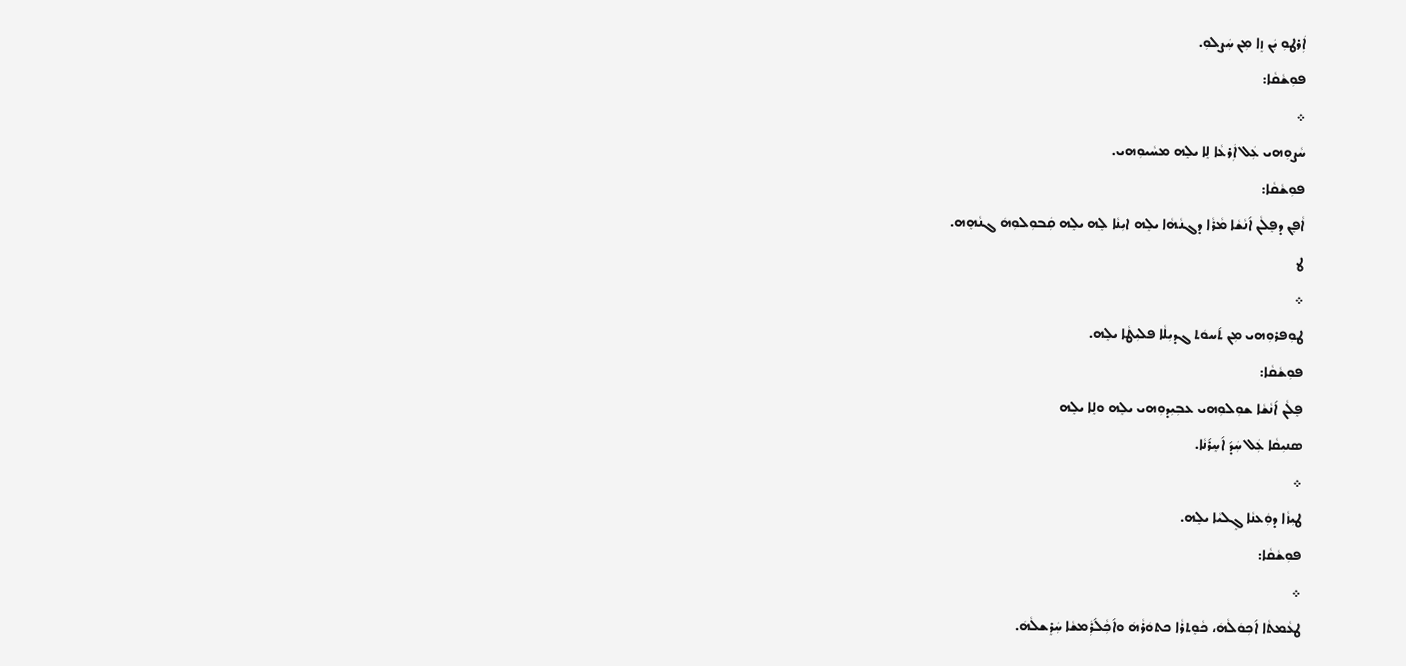ܐܲܪܛܘܼ ܝܲܢ ܙܸܐ ܡܼܢ ܚܲܨܠܘܼ.
ܦܘܼܫܵܩܵܐ:
܀
ܚܵܨܘܼܗܝ ܥܲܠ ܐܲܪܥܵܐ ܠܸܐ ܝܠܸܗ ܡܚܵܝܘܼܗܝ.
ܦܘܼܫܵܩܵܐ:
ܐܵܦܸܢ ܕܦܸܠܵܢ ܐ݇ܢܵܫܵܐ ܡܵܪܵܐ ܕܓܢܵܗܵܐ ܝܠܸܗ ܐܝܼܢܵܐ ܠܸܗ ܝܠܸܗ ܩܲܒܘܼܠܘܼܗܿ ܓܢܵܗܸܗ.
ܛ
܀
ܛܘܼܦܪܘܼܗܝ ܡܼܢ ܬ݇ܚܘܿܬ ܓܕܝܼܠܵܐ ܦܠܝܼܛܵܐ ܝܠܸܗ.
ܦܘܼܫܵܩܵܐ:
ܦܸܠܵܢ ܐ݇ܢܵܫܵܐ ܫܘܼܠܘܼܗܝ ܥܒܼܝܼܕܘܼܗܝ ܝܠܸܗ ܘܠܸܐ ܝܠܸܗ
ܣܢܝܼܩܵܐ ܥܲܠ ܚܲܕ݇ ܐ݇ܚܸܪ݇ܢܵܐ.
܀
ܛܝܼܙܵܐ ܕܘܲܥܢܵܐ ܓܸܠܝܵܐ ܝܠܸܗ.
ܦܘܼܫܵܩܵܐ:
܀
ܛܥܵܡܬܵܐ ܐ݇ܟܼܘܿܠܵܗܿ، ܟܵܘܸܬܪܵܐ ܟܬܘܿܪܵܗܿ ܘܐ݇ܟܼܵܠ݇ܪܲܡܫܵܐ ܚܲܪܸܫܠܵܗܿ.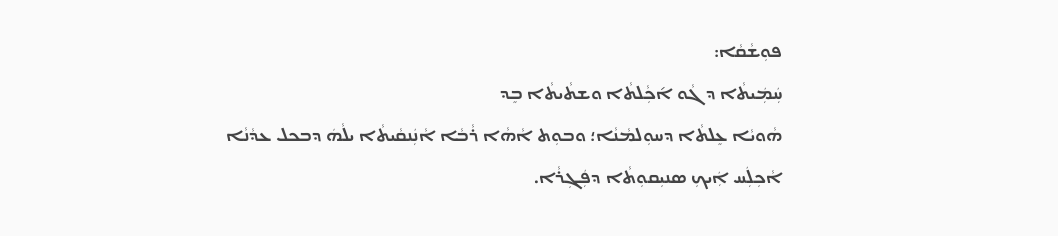ܦܘܼܫܵܩܵܐ:
ܚܲܡܲܝܬܵܐ ܕ ܓܵܘ ܐ݇ܟܼܵܠܬܵܐ ܘܫܬܵܝܬܵܐ ܒܸܕ
ܗܵܘܝܵܐ ܥܸܠܬܵܐ ܕܚܘܼܠܡܵܢܵܐ؛ ܘܒܘܼܬ ܐܵܗܵܐ ܪܵܒܵܐ ܐܵܢܲܢܩܵܝܬܵܐ ܝܠܵܗܿ ܕܒܟܠ ܥܕܵܢܵܐ
ܐܵܟܼܠܲܚ ܐܲܝܟܼ ܣܢܝܼܩܘܼܬܵܐ ܕܦܲܓܼܪܵܐ.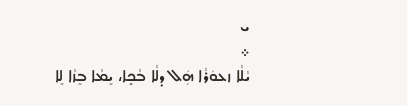ܝ
܀
ܝܵܠܵܐ ܙܥܘܿܪܵܐ ܗܲܠ ܕܠܵܐ ܒܵܟܼܸܐ، ܝܸܡܵܐ ܒܸܙܵܐ ܠܸܐ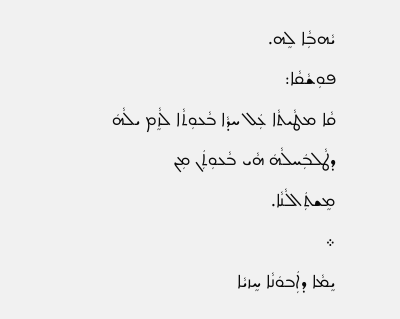ܝܵܗܒܼܵܐ ܠܸܗ.
ܦܘܼܫܵܩܵܐ:
ܩܵܐ ܡܛܵܝܬܵܐ ܥܲܠ ܚܕܵܐ ܒܵܥܘܼܬܵܐ ܠܵܙܸܡ ܝܠܵܗܿ ܕܛܵܠܒܲܚܠܵܗܿ ܗܵܝ ܒܵܥܘܼܬܲܢ ܡܼܢ
ܡܸܫܬܲܐܠܵܢܵܐ.
܀
ܝܸܡܵܐ ܕܐܲܒܘܿܢܵܐ ܚܸܙܝܵܐ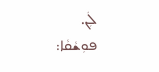ܠܲܢ.
ܦܘܼܫܵܩܵܐ: